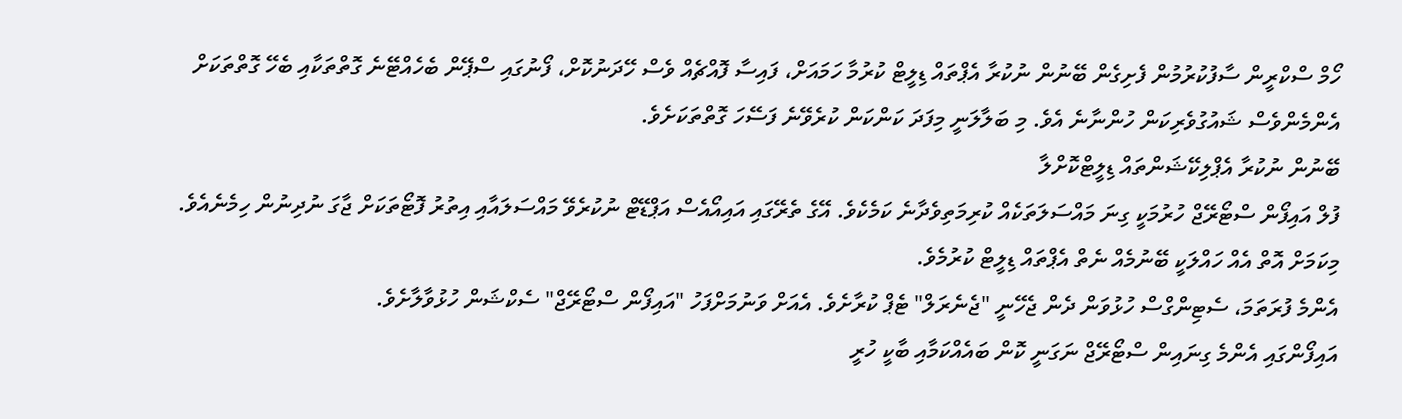ހޯމް ސްކްރީން ސާފުކުރުމުން ފެށިގެން ބޭނުން ނުކުރާ އެޕްތައް ޑިލީޓް ކުރުމާ ހަމައަށް، ފައިސާ ފޮއްޗެއް ވެސް ހޭދަނުކޮށް، ފޯނުގައި ސްޕޭން ބެހެއްޓޭނެ ގޮތްތަކާއި ބެހޭ ގޮތްތަކަށް އެންމެންވެސް ޝައުގުވެރިކަން ހުންނާނެ އެވެ. މި ބަލާލަނީ މިފަދަ ކަންކަން ކުރެވޭނެ ފަސޭހަ ގޮތްތަކަށެވެ.
ބޭނުން ނުކުރާ އެޕްލިކޭޝަންތައް ޑިލީޓްކޮށްލާ
ފުލް އައިފޯން ސްޓޯރޭޖް ހުރުމަކީ ގިނަ މައްސަލަތަކެއް ކުރިމަތިވެދާނެ ކަމެކެވެ. އޭގެ ތެރޭގައި އައިއޯއެސް އަޕްޑޭޓް ނުކުރެވޭ މައްސަލައާއި އިތުރު ފޮޓޯތަކަށް ޖާގަ ނުދިނުން ހިމެނެއެވެ. މިކަމަށް އޮތް އެއް ހައްލަކީ ބޭނުމެއް ނެތް އެޕްތައް ޑިލީޓް ކުރުމެވެ.
އެންމެ ފުރަތަމަ، ސެޓިންގްސް ހުޅުވަން ދެން ޖެހޭނީ "ޖެނެރަލް" ޓެޕް ކުރާށެވެ. އެއަށް ވަނުމަށްފަހު "އައިފޯން ސްޓޯރޭޖް" ސެކްޝަން ހުޅުވާލާށެވެ.
އައިފޯންގައި އެންމެ ގިނައިން ސްޓޯރޭޖް ނަގަނީ ކޮން ބައެއްކަމާއި ބާކީ ހުރީ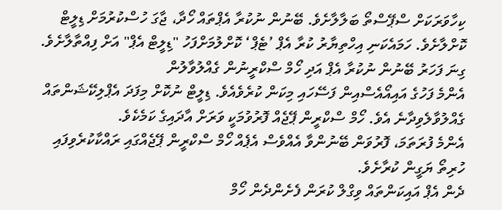ކިހާވަރަކަށް ސްޕޭސްތޯ ބަލާލާށެވެ. ބޭނުން ނުކުރާ އެޕްތައް ހޯދާ، ޖާގަ ހުސްކުރުމަށް ޑިލީޓް ކޮށްލާށެވެ. ހަމައެކަނި އިހްތިޔާރު ކުރާ އެޕް ’ޓެޕް‘ ކޮށްލުމަށްފަހު "ޑިލީޓް އެޕް" އަށް ފިއްތާލާށެވެ.
ގިނަ ފަހަރު ބޭނުން ނުކުރާ އެޕް އަދި ހޯމް ސްކްރީނުން ގެއްލުވާލުން
އެންމެ ފަހުގެ އައިއޯއެސްއިން ފަސޭހައި މިކަން ކުރެވެއެވެ. ޑިލީޓް ނުކޮށް މިފަދަ އެޕްލިކޭޝަންތައް ގެއްލުވާލެވިދާނެ އެވެ. ހޯމް ސްކްރީން ޕޭޖެއް ފޮރުވުމަކީ ވަރަށް އާދައިގެ ކަމެކެވެ.
އެންމެ ފުރަތަމަ، ފޮރުވަން ބޭނުންވާ އެއްވެސް އެޕެއް ހޯމް ސްކްރީން ޕޭޖެއްގައި ރައްކާކުރެވިފައި ހުރިތޯ ޔަގީން ކުރާށެވެ.
ދެން އެޕް އައިކަންތައް ވިގްލް ކުރަން ފެށެންދެން ހޯމް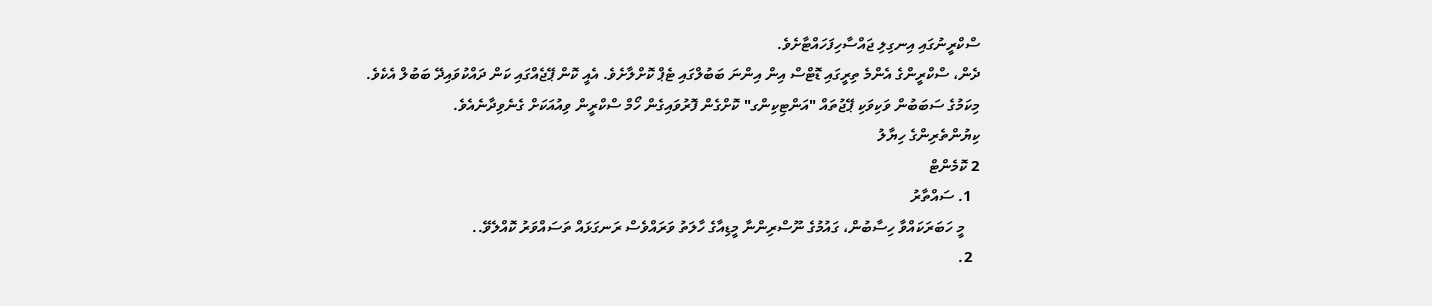ސްކްރީނުގައި އިނގިލި ޖައްސާހިފަހައްޓާށެވެ.
ދެން، ސްކްރީންގެ އެންމެ ތިރީގައި ޑޮޓްސް އިން އިންނަ ބަބުލްގައި ޓެޕް ކޮށްލާށެވެ. އެއީ ކޮން ޕޭޖެއްގައި ކަން ދައްކުވައިދޭ ބަބުލް އެކެވެ.
މިކަމުގެ ސަބަބުން ވަކިވަކި ޕޭޖުތައް "އަންޓިކިންގ" ކޮށްގެން ފޮރުވައިގެން ހޯމް ސްކްރީން ވިއުއަކަށް ގެނެވިދާނެއެވެ.
ކިޔުންތެރިންގެ ހިޔާލު
2 ކޮމެންޓް
  1. ސައްތާރު
    މީ ހަބަރަކައްވާ ހިސާބުން، ގައުމުގެ ނޫސްރިންނާ މީޑިއާގެ ހާލަތު ވަރައްވެސް ރަނގަޅައް ތަސައްވަރު ކޮއްލެވޭ..
  2.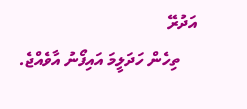އަދުރޭ
    ތިހެން ހަދަލީމަ އައިފޯނު އާވެއްޖެ.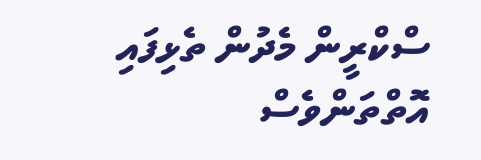ސްކްރީން މެދުން ތެޅިފައި އޮތްތަންވެސް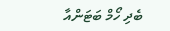ބެދި ހޯމް ބަޓަންއާ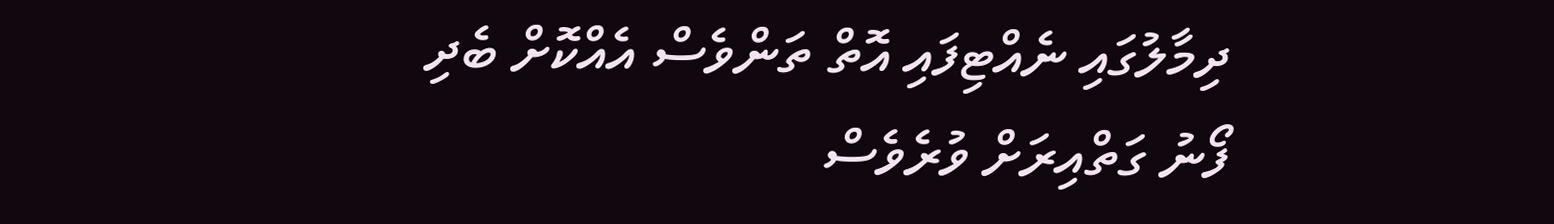ދިމާލުގައި ނެއްޓިފައި އޮތް ތަންވެސް އެއްކޮށް ބެދި ފޯނު ގަތްއިރަށް ވުރެވެސް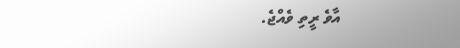އާވެ ރީތި ވެއްޖެ.